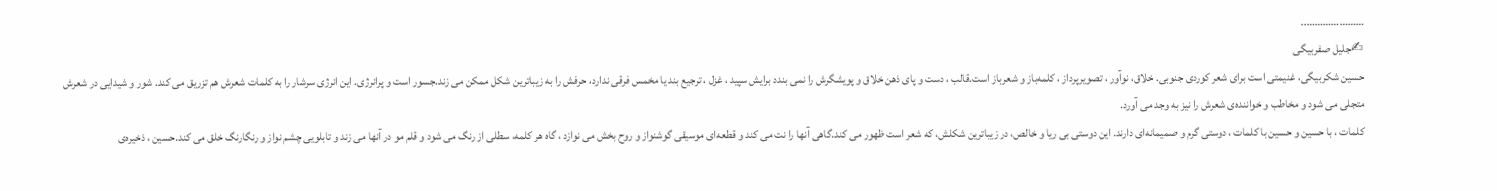…………………..
✍جلیل صفربیگی
حسین شکربیگی، غنیمتی است برای شعر کوردی جنوبی. خلاق، نوآور ، تصویرپرداز ، کلمەباز و شعرباز است.قالب ، دست و پای ذهن خلاق و پویشگرش را نمی بندد برایش سپید ، غزل ، ترجیع بند یا مخمس فرقی ندارد، حرفش را به زیباترین شکل ممکن می زند.جسور است و پرانرژی. این انرژی سرشار را به کلمات شعرش هم تزریق می کند. شور و شیدایی در شعرش متجلی می شود و مخاطب و خوانندەی شعرش را نیز به وجد می آورد.
کلمات ، با حسین و حسین با کلمات ، دوستی گرم و صمیمانەای دارند. این دوستی بی ریا و خالص، در زیباترین شکلش، کە شعر است ظهور می کند.گاهی آنها را نت می کند و قطعەای موسیقی گوشنواز و روح بخش می نوازد ، گاه هر کلمە، سطلی از رنگ می شود و قلم مو در آنها می زند و تابلویی چشم نواز و رنگارنگ خلق می کند.حسین ، ذخیرەی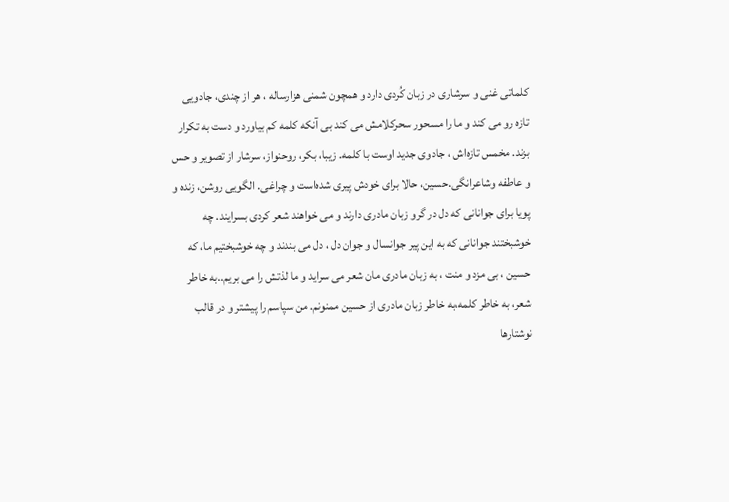کلماتی غنی و سرشاری در زبان کُردی دارد و همچون شمنی هزارسالە ، هر از چندی، جادویی تازە رو می کند و ما را مسحور سحرکلامش می کند بی آنکە کلمە کم بیاورد و دست بە تکرار بزند. مخمس تازەاش ، جادوی جدید اوست با کلمە. زیبا، بکر، روحنواز، سرشار از تصویر و حس و عاطفە وشاعرانگی.حسین، حالا برای خودش پیری شدەاست و چراغی. الگویی روشن، زندە و پویا برای جوانانی کە دل در گرو زبان مادری دارند و می خواهند شعر کردی بسرایند. چە خوشبختند جوانانی کە بە این پیر جوانسال و جوان دل ، دل می بندند و چە خوشبختیم ما، کە حسین ، بی مزد و منت ، بە زبان مادری مان شعر می سراید و ما لذتش را می بریم..بە خاطر شعر، بە خاطر کلمە،بە خاطر زبان مادری از حسین ممنونم. من سپاسم را پیشتر و در قالب نوشتارها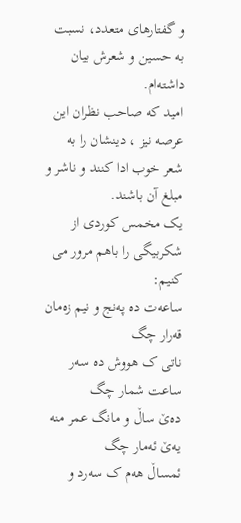و گفتارهای متعدد، نسبت بە حسین و شعرش بیان داشتەام.
امید کە صاحب نظران این عرصە نیز ، دینشان را به شعر خوب ادا کنند و ناشر و مبلغ آن باشند.
یک مخمس کوردی از شکربیگی را باهم مرور می کنیم:
ساعەت دە پەنج و نیم زەمان قەرار چگ
ناتی ک هووش دە سەر ساعت شمار چگ
دەێ ساڵ و مانگ عمر منە یەێ ئەمار چگ
ئمساڵ هەم ک سەرد و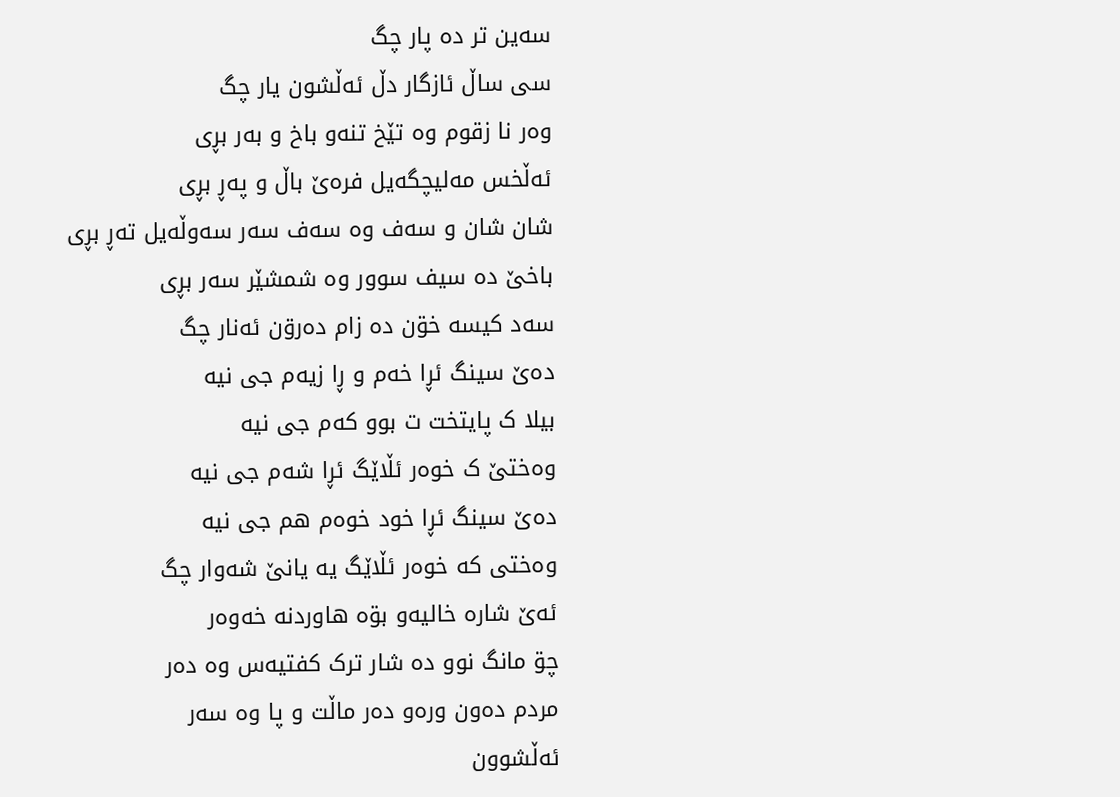سەین تر دە پار چگ
سی ساڵ ئازگار دڵ ئەڵشون یار چگ
وەر نا زقوم وە تێخ تنەو باخ و بەر بڕی
ئەڵخس مەلیچگەیل فرەێ باڵ و پەڕ بڕی
شان شان و سەف وە سەف سەر سەوڵەیل تەڕ بڕی
باخێ دە سیف سوور وە شمشێر سەر بڕی
سەد کیسە خۊن دە زام دەرۊن ئەنار چگ
دەێ سینگ ئڕا خەم و ڕا زیەم جی نیە
بیلا ک پایتخت ت بوو کەم جی نیە
وەختێ ک خوەر ئڵاێگ ئڕا شەم جی نیە
دەێ سینگ ئڕا خود خوەم هم جی نیە
وەختی کە خوەر ئڵاێگ یە یانێ شەوار چگ
ئەێ شارە خالیەو بۊە هاوردنە خەوەر
چۊ مانگ نوو دە شار ترک کفتیەس وە دەر
مردم دەون ورەو دەر ماڵت و پا وە سەر
ئەڵشوون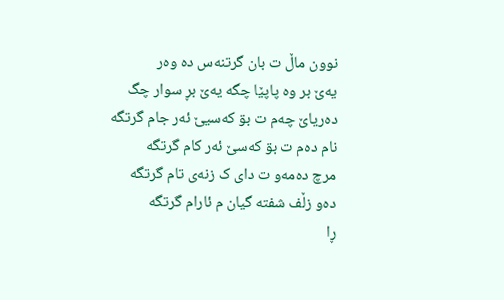نوون ماڵ ت بان گرتنەس دە وەر
یەێ بر وە پاپێا چگە یەێ بڕ سوار چگ
دەریاێ چەم ت بۊ کەسیێ ئەر جام گرتگە
نام دەم ت بۊ کەسێ ئەر کام گرتگە
مرچ دەمەو ت دای ک زنەی تام گرتگە
دەو زڵف شفتە گیان م ئارام گرتگە
ڕا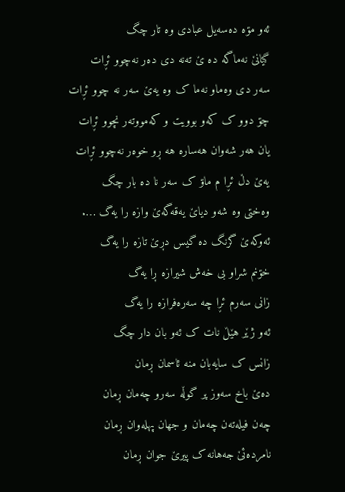ئەو مۊە دەسەیل عبادی وە تار چگ
گیانێ نەماگە دە ێ تەنە دی دەر نەچوو ئڕات
سەر دی وەماو نەما ک وە یەێ سەر نە چوو ئڕات
چۊ دوو ک کەو بوویت و کەمووتەر نچوو ئڕات
یان هەر شەوان هەسارە هە ڕو خوەر نەچوو ئڕات
یەێ دڵ ئڕا م ماۊ ک سەر نا دە بار چگ
وەختی وە شەو دیاێ یەقەگەێ وازە را یەگ ….
ئەوکەێ گرنگ دە گیس دڕێ تازە را یەگ
خۊنم شراو بی خەش شیرازە ڕا یەگ
زانی سەرم ئڕا چە سەرەفرازە را یەگ
ئەو ژێر هێڵ نات ک ئەو بان دار چگ
زانس ک سایەبان منە ئاسمان ڕمان
دەێ باخ سەوز پر گوڵە سەرو چەمان ڕمان
چەن فیلەتەن چەمان و جهان پهلەوان ڕمان
نامردەئێ جەهانە ک پیرێ جوان ڕمان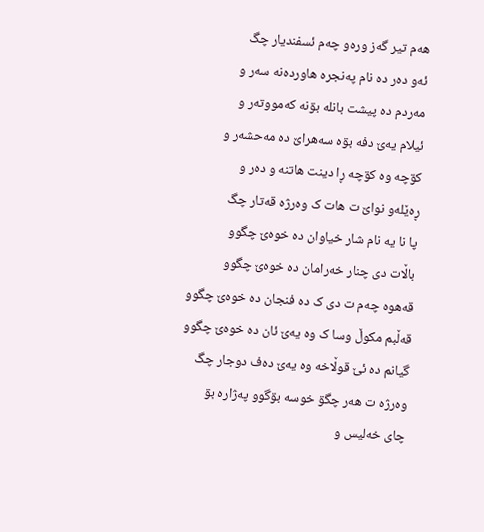هەم تیر گەز ورەو چەم ئسفندیار چگ
ئەو دەر دە نام پەنجرە هاوردەنە سەر و
مەردم دە پیشت بانلە بۊنە کەمووتەر و
ئیلام یەێ دفە بۊە سەهراێ دە مەحشەر و
کۊچە وە کۊچە ڕا دینت هاتنە و دەر و
ڕەێلەو نواێ ت هات ک وەرژە قەتار چگ
پا نا یە نام شار خیاوان دە خوەێ چگوو
باڵات دی چنار خەرامان دە خوەێ چگوو
قەهوە چەم ت دی ک دە فنجان دە خوەێ چگوو
قەڵبم مکوڵ وسا ک وە یەێ ئان دە خوەێ چگوو
گیانم دە ئێ قوڵاخە وە یەێ دەف دوجار چگ
وەرژە ت هەر چگۊ خوسە بۊگوو پەژارە بۊ
چای خەلیس و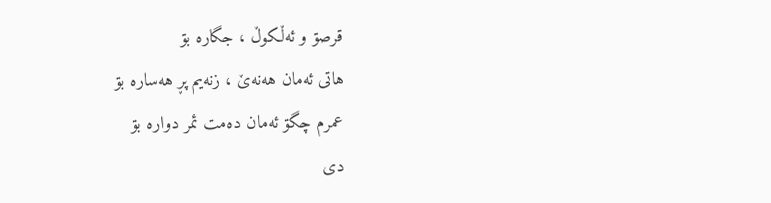قرصۊ و ئەڵکوڵ ، جگارە بۊ
هاتی ئەمان هەنەێ ، زنەیم پڕ هەسارە بۊ
عمرم چگۊ ئەمان دەمت ئمر دوارە بۊ
دی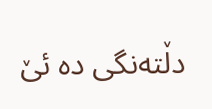دڵتەنگی دە ئێ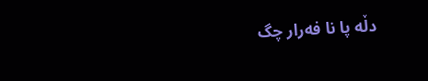دڵە پا نا فەرار چگ